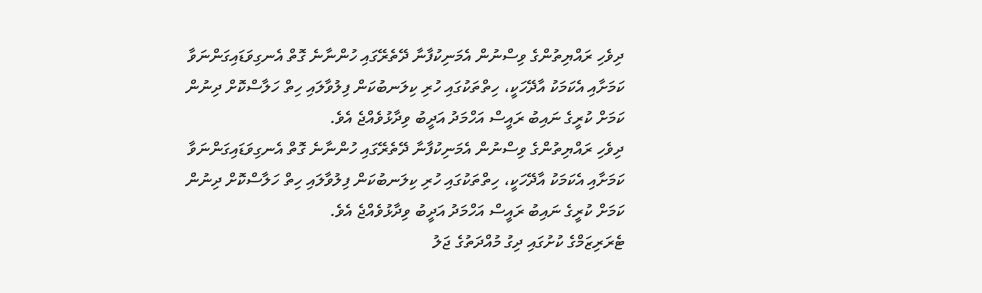ދިވެހި ރައްޔިތުންގެ ވިސްނުން އެމަނިކުފާނާ ދޭތެރޭގައި ހުންނާނެ ގޮތް އެނގިވަޑައިގަންނަވާ ކަމަށާއި އެކަމަކު އާދޭހަކީ، ހިތްތަކުގައި ހުރި ކިލަނބުކަން ފިލުވާލައި ހިތް ހަލާސްކޮށް ދިނުން ކަމަށް ކުރީގެ ނައިބު ރައީސް އަހްމަދު އަދީބު ވިދާޅުވެއްޖެ އެވެ.
ދިވެހި ރައްޔިތުންގެ ވިސްނުން އެމަނިކުފާނާ ދޭތެރޭގައި ހުންނާނެ ގޮތް އެނގިވަޑައިގަންނަވާ ކަމަށާއި އެކަމަކު އާދޭހަކީ، ހިތްތަކުގައި ހުރި ކިލަނބުކަން ފިލުވާލައި ހިތް ހަލާސްކޮށް ދިނުން ކަމަށް ކުރީގެ ނައިބު ރައީސް އަހްމަދު އަދީބު ވިދާޅުވެއްޖެ އެވެ.
ޓެރަރިޒަމްގެ ކުށުގައި ދިގު މުއްދަތުގެ ޖަލު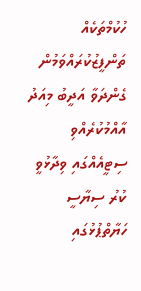ހުކުމްތަކެއް ތަންފީޒުކުރައްވަމުން ގެންދަވާ އަދީބު މިއަދު އާއްމުކުރެއްވި ސިޓީއެއްގައި ވިދާޅުވީ ކުރު ސިޔާސީ ހަޔާތްޕުޅުގައި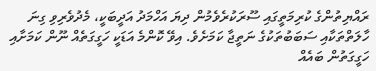ރައްޔިތުންގެ ކުރިމަތީގައި ސޫރަކުރެވެމުން ދިޔަ އަހްމަދު އަދީބަކީ، މެދުވެރިވި ގިނަ ހާލަތްތަކާއި ސަބަބުތަކުގެ ނަތީޖާ ކަމަށެވެ. އިވޭ ކޮންމެ އަޑަކީ ހަގީގަތެއް ނޫން ކަމަށާއި ހަގީގަތުން ބައެއް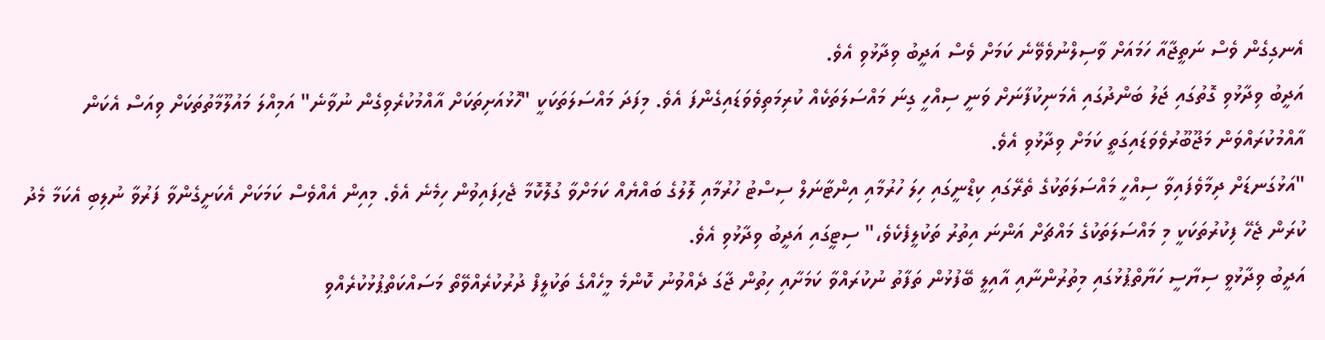އެނގިގެން ވެސް ނަތީޖާއާ ހަމައަށް ވާސިލްނުވެވޭނެ ކަމަށް ވެސް އަދީބު ވިދާޅުވި އެވެ.
އަދީބު ވިދާޅުވި ގޮތުގައި ޖަލު ބަންދުގައި އެމަނިކުފާނަށް ވަނީ ސިއްހީ ގިނަ މައްސަލަތަކެއް ކުރިމަތިވެވަޑައިގެންފަ އެވެ. މިފަދަ މައްސަލަތަކަކީ "ހޮޅުއަށިތަކަށް އާއްމުކުރެވިގެން ނުވާނެ" އަމިއްލަ މައުލޫމާތުތަކަށް ވިއަސް އެކަން އާއްމުކުރައްވަން މަޖޫބޫރުވެވަޑައިގަތީ ކަމަށް ވިދާޅުވި އެވެ.
"އަޅުގަނޑަށް ދިމާވެފައިވާ ސިއްހީ މައްސަލަތަކުގެ ތެރޭގައި ކިޑްނީގައި ހިލަ ހުރުމާއި އިންޓާނަލް ސިސްޓު ހުރުމާއި ލޮލުގެ ބައްޔެއް ކަމަށްވާ ގުލޮކޮމާ ޖެހިފައިވުން ހިމެނެ އެވެ. މިއިން އެއްވެސް ކަމަކަށް އެކަށީގެންވާ ފަރުވާ ނުލިބި އެކަމާ މެދު ކުރަން ޖެހޭ ފިކުރުތަކަކީ މި މައްސަލަތަކުގެ މައްޗަށް އަންނަ އިތުރު ތަކުލީފެކެވެ،" ސިޓީގައި އަދީބު ވިދާޅުވި އެވެ.
އަދީބު ވިދާޅުވީ ސިޔާސީ ހަޔާތްޕުޅުގައި މިތުރުންނާއި އާއިލީ ބޭފުޅުން ތަފާތު ނުކުރައްވާ ކަމަށާއި ހިތުން ޖާގަ ދެއްވުނު ކޮންމެ މީހެއްގެ ތަކުލީފް ދުރުކުރެއްވޭތޯ މަސައްކަތްޕުޅުކުރެއްވި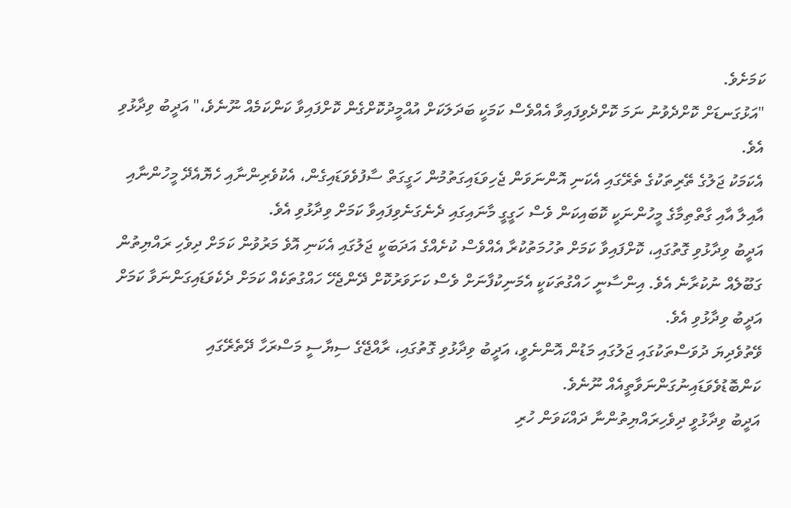ކަމަށެވެ.
"އަޅުގަނޑަށް ކޮށްދެވުނު ނަމަ ކޮށްދެވިފައިވާ އެއްވެސް ކަމަކީ ބަދަލަކަށް އުއްމީދުކޮށްގެން ކޮށްފައިވާ ކަންކަމެއް ނޫނެވެ،" އަދީބު ވިދާޅުވި އެވެ.
އެކަމަކު ޖަލުގެ ތޭރިތަކުގެ ތެރޭގައި އެކަނި އޮންނަވަން ޖެހިވަޑައިގަތުމުން ހަގީގަތް ސާފުވެވަޑައިގެން، އެކުވެރިންނާއި ހެޔޮއެދޭ މީހުންނާއި އާއިލާ އާއި ގާތްތިމާގެ މީހުންނަކީ ކޮބައިކަން ވެސް ހަގީގީ މާނައިގައި ދެނެގަނެވިފައިވާ ކަމަށް ވިދާޅުވި އެވެ.
އަދީބު ވިދާޅުވި ގޮތުގައި، ކޮށްފައިވާ ކަމަށް ތުހުމަތުކުރާ އެއްވެސް ކުށެއްގެ އަދަބަކީ ޖަލުގައި އެކަނި އޮވެ މަރުވުން ކަމަށް ދިވެހި ރައްޔިތުން ގަބޫލެއް ނުކުރާނެ އެވެ. އިންސާނީ ހައްގުތަކަކީ އެމަނިކުފާނަށް ވެސް ކަށަވަރުކޮށް ދޭންޖެހޭ ހައްގުތަކެއް ކަމަށް ދެކެވަޑައިގަންނަވާ ކަމަށް އަދީބު ވިދާޅުވި އެވެ.
ވޭތުވެދިޔަ ދުވަސްތަކުގައި ޖަލުގައި މަޑުން އޮންނެވީ، އަދީބު ވިދާޅުވި ގޮތުގައި، ރާއްޖޭގެ ސިޔާސީ މަސްރަހާ ދޭތެރޭގައި ކަންބޮޑުވެވަޑައިނުގަންނަވާތީއެއް ނޫނެވެ.
އަދީބު ވިދާޅުވީ ދިވެހިރައްޔިތުންނާ ދައްކަވަން ހުރި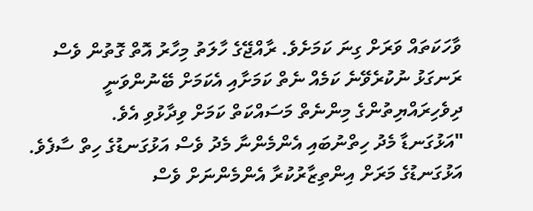ވާހަކަތައް ވަރަށް ގިނަ ކަމަށެވެ. ރާއްޖޭގެ ހާލަތު މިހާރު އޮތް ގޮތުން ވެސް ރަނގަޅު ނުކުރެވޭނެ ކަމެއް ނެތް ކަމަށާއި އެކަމަށް ބޭނުންވަނީ ދިވެހިރައްޔިތުންގެ މިންނެތް މަސައްކަތް ކަމަށް ވިދާޅުވި އެވެ.
"އަޅުގަނޑާ މެދު ހިތްނުބައި އެންމެންނާ މެދު ވެސް އަޅުގަނޑުގެ ހިތް ސާފެވެ. އަޅުގަނޑުގެ މަރަށް އިންތިޒާރުކުރާ އެންމެންނަށް ވެސް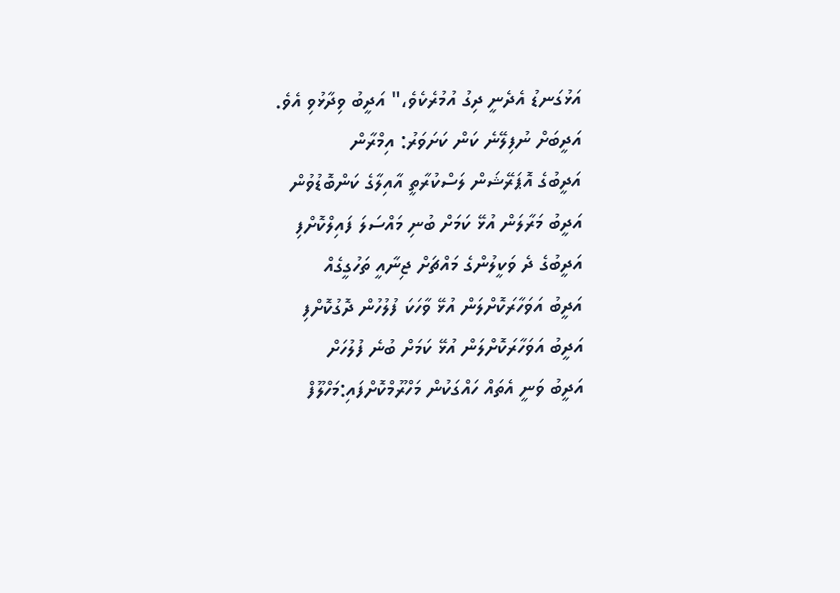އަޅުގަނޑު އެދެނީ ދިގު އުމުރެކެވެ،" އަދީބު ވިދާޅުވި އެވެ.
އަދީބަށް ނުފިލޭނެ ކަން ކަށަވަރު: އިމްރާން
އަދީބުގެ އޮޕަރޭޝަން ލަސްކުރާތީ އާއިލާގެ ކަންބޮޑުވުން
އަދީބު މަރާލަން އުޅޭ ކަމަށް ބުނި މައްސަލަ ފައިލްކޮށްފި
އަދީބުގެ ދެ ވަކީލުންގެ މައްޗަށް ޖިނާއީ ތަހުގީގެއް
އަދީބު އަވަހާރަކޮށްލަން އުޅޭ ވާހަކަ ފުލުހުން ދޮގުކޮށްފި
އަދީބު އަވަހާރަކޮށްލަން އުޅޭ ކަމަށް ބުނެ ފުލުހަށް
އަދީބު ވަނީ އެތައް ހައްގަކުން މަހްރޫމްކޮށްފައި:މަހްލޫފް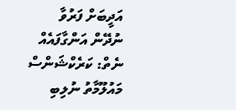އަދީބަށް ފަރުވާ ނުދޭން އަންގާފައެއް ނެތް: ކަރެކްޝަންސް
މައުލޫމާތު ނުލިބި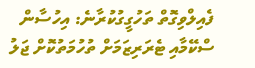ފެއިލްވިގޮތް ތަހުގީގުކުރާނެ: އިހުސާން
ސްކޭމާއި ޓެރަރިޒަމަށް ތުހުމަތުކޮށް ޖަލު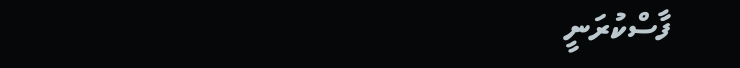ފާސްކުރަނީ